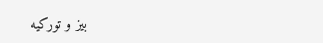بیز و تورکیه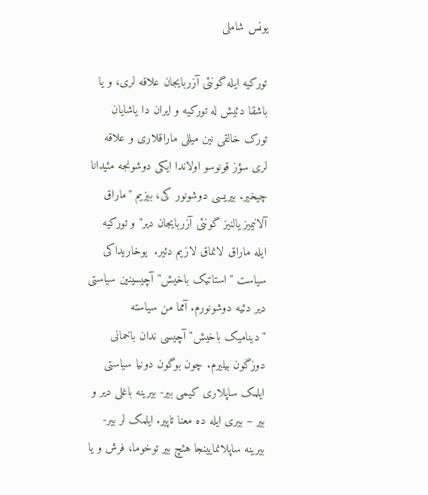یونس شاملی

تورکیه ایله گونئی آزربایجان علاقه لری، و یا باشقا دئیش له تورکیه و ایران دا یاشایان تورک خالقی نین میللی ماراقلاری و علاقه لری سؤز قونوسو اولاندا ایکی دوشونجه مئیدانا چیخیر. بیریسی دوشونور کی، بیزیم "ماراق آلانیمیز یالنیز گونئی آزربایجان دیر" و تورکیه ایله ماراق لانماق لازیم دئیر.  یوخاریداکی سیاست "استاتیک باخیش" آچیسینین سیاستی دیر دئیه دوشونورم. آمما من سیاسته "دینامیک باخیش" آچیسی ندان باخمانی دوزگون بیلیرم. چون بوگون دونیا سیاستی ایلمک ساپلاری کیمی بیر- بیرینه باغلی دیر و بیر – بیری ایله ده معنا تاپیر. ایلمک لر بیر- بیرینه ساپلانمایینجا هئچ بیر توخوما، فرش و یا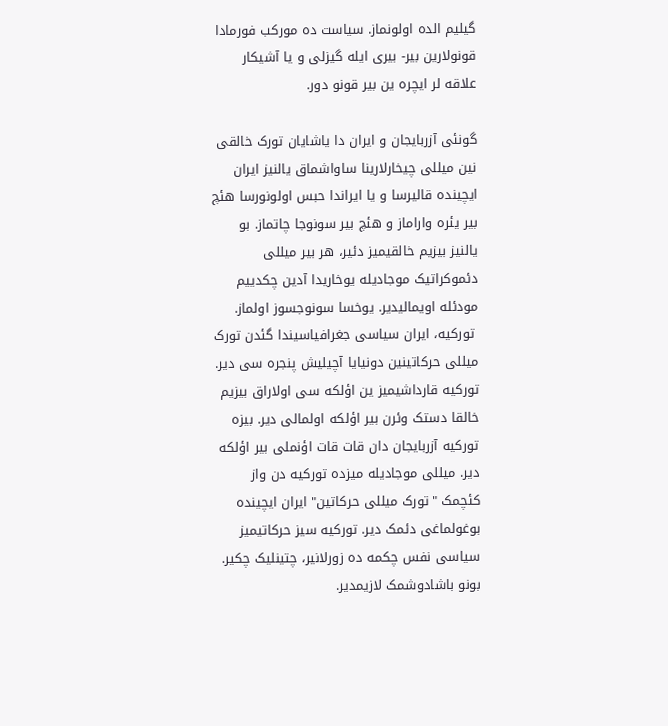گیلیم الده اولونماز. سیاست ده مورکب فورمادا قونولارین بیر- بیری ایله گیزلی و یا آشیکار علاقه لر ایچره ین بیر قونو دور.

گونئی آزربایجان و ایران دا یاشایان تورک خالقی نین میللی چیخارلارینا ساواشماق یالنیز ایران ایچینده قالیرسا و یا ایراندا حبس اولونورسا هئچ بیر یئره واراماز و هئچ بیر سونوجا چاتماز. بو یالنیز بیزیم خالقیمیز دئیر، هر بیر میللی دئموکراتیک موجادیله یوخاریدا آدین چکدییم مودئله اویمالیدیر. یوخسا سونوجسوز اولماز.
 تورکیه، ایران سیاسی جغرافیاسیندا گئدن تورک میللی حرکاتینین دونیایا آچیلیش پنجره سی دیر. تورکیه قارداشیمیز ین اؤلکه سی اولاراق بیزیم خالقا دستک وئرن بیر اؤلکه اولمالی دیر. بیزه تورکیه آزربایجان دان قات قات اؤنملی بیر اؤلکه دیر. میللی موجادیله میزده تورکیه دن واز کئچمک "تورک میللی حرکاتین" ایران ایچینده بوغولماغی دئمک دیر. تورکیه سیز حرکاتیمیز سیاسی نفس چکمه ده زورلانیر، چتینلیک چکیر. بونو باشادوشمک لازیمدیر.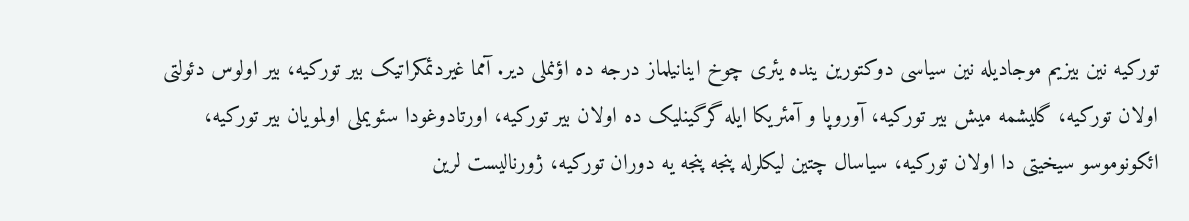تورکیه نین بیزیم موجادیله نین سیاسی دوکتورین ینده یئری چوخ اینانیلماز درجه ده اؤنملی دیر. آمما غیردئمکراتیک بیر تورکیه، بیر اولوس دئولتی اولان تورکیه، گلیشمه میش بیر تورکیه، آوروپا و آمئریکا ایله گرگینلیک ده اولان بیر تورکیه، اورتادوغودا سئویملی اولمویان بیر تورکیه، ائکونوموسو سیخیتی دا اولان تورکیه، سیاسال چتین لیکلرله پنجه پنجه یه دوران تورکیه، ژورنالیست لرین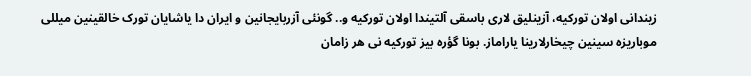زیندانی اولان تورکیه، آزینلیق لاری باسقی آلتیندا اولان تورکیه و.. گونئی آزربایجانین و ایران دا یاشایان تورک خالقینین میللی موباریزه سینین چیخارلارینا یاراماز. بونا گؤره بیز تورکیه نی هر زامان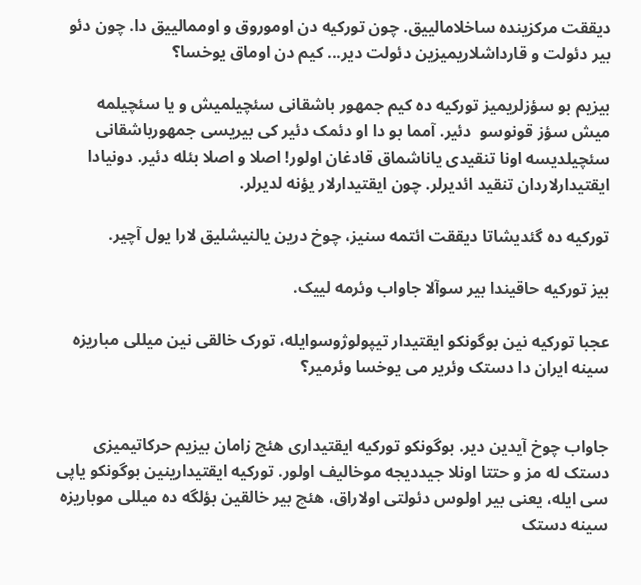دیققت مرکزینده ساخلامالییق. چون تورکیه دن اوموروق و اوممالییق دا. چون دئو بیر دئولت و قارداشلاریمیزین دئولت دیر... کیم دن اوماق یوخسا؟

بیزیم بو سؤزلریمیز تورکیه ده کیم جمهور باشقانی سئچیلمیش و یا سئچیلمه میش سؤز قونوسو  دئیر. آمما بو دا او دئمک دئیر کی بیریسی جمهورباشقانی سئچیلدیسه اونا تنقیدی یاناشماق قادغان اولور! اصلا و اصلا بئله دئیر. دونیادا ایقتیدارلاردان تنقید ائدیرلر. چون ایقتیدارلار یؤنه لدیرلر.

تورکیه ده گئدیشاتا دیققت ائتمه سنیز، چوخ درین یالنیشلیق لارا یول آچیر.

بیز تورکیه حاقیندا بیر سوآلا جاواب وئرمه لییک.

عجبا تورکیه نین بوگونکو ایقتیدار تیپولوژوسوایله، تورک خالقی نین میللی مباریزه سینه ایران دا دستک وئریر می یوخسا وئرمیر؟


جاواب چوخ آیدین دیر. بوگونکو تورکیه ایقتیداری هئچ زامان بیزیم حرکاتیمیزی دستک له مز و حتتا اونلا جیددیجه موخالیف اولور. تورکیه ایقتیدارینین بوگونکو یاپی سی ایله، یعنی بیر اولوس دئولتی اولاراق، هئچ بیر خالقین بؤلگه ده میللی موباریزه سینه دستک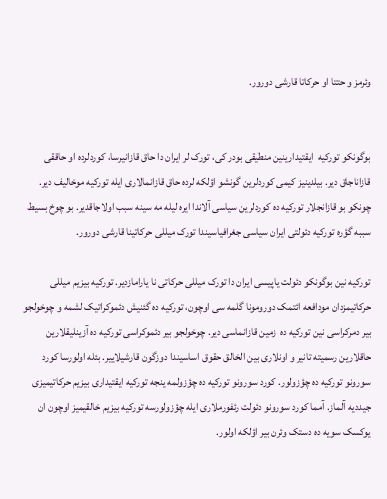وئرمز و حتتا او حرکاتا قارشی دورور.


بوگونکو تورکیه  ایقتیدارینین منطیقی بودر کی، تورک لر ایران دا حاق قازانیرسا، کوردلرده او حاققی قازاناجاق دیر. بیلدینیز کیمی کوردلرین گونشو اؤلکه لرده حاق قازانمالاری ایله تورکیه موخالیف دیر. چونکو بو قازانجلار تورکیه ده کوردلرین سیاسی آلاندا ایره لیله مه سینه سبب اولاجاقدیر. بو چوخ بسیط سببه گؤره تورکیه دئولتی ایران سیاسی جغرافیاسیندا تورک میللی حرکاتینا قارشی دورور.

تورکیه نین بوگونکو دئولت یاپیسی ایران دا تورک میللی حرکاتی نا یارامازدیر. تورکیه بیزیم میللی حرکاتیمزدان مودافعه ائتمک دورومونا گلمه سی اوچون، تورکیه ده گئنیش دئموکراتیک لشمه و چوخولجو بیر دمرکراسی نین تورکیه ده  زمین قازانماسی دیر. چوخولجو بیر دئموکراسی تورکیه ده آزینلیقلارین حاقلارین رسمیته تانیر و اونلاری بین الخالق حقوق اساسیندا دوزگون قارشیلاییر. بئله اولورسا کورد سورونو تورکیه ده چؤزولور. کورد سورونو تورکیه ده چؤزولمه ینجه تورکیه ایقتیداری بیزیم حرکاتیمیزی جیددیه آلماز. آمما کورد سورونو دئولت رئفورملاری ایله چؤزولورسه تورکیه بیزیم خالقیمیز اوچون ان یوکسک سویه ده دستک وئرن بیر اؤلکه اولور.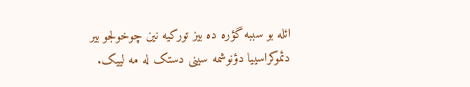ائله بو سببه گؤره ده بیز تورکیه نین چوخولجو بیر دئموکراسییا دؤنوشمه سینی دستک له مه لییک.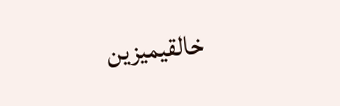خالقیمیزین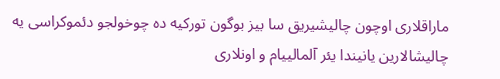ماراقلاری اوچون چالیشیریق سا بیز بوگون تورکیه ده چوخولجو دئموکراسی یه چالیشالارین یانیندا یئر آلمالییام و اونلاری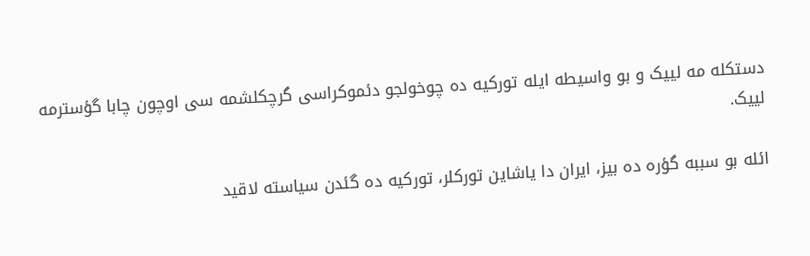دستکله مه لییک و بو واسیطه ایله تورکیه ده چوخولجو دئموکراسی گرچکلشمه سی اوچون چابا گؤسترمه لییک.

ائله بو سببه گؤره ده بیز، ایران دا یاشاین تورکلر، تورکیه ده گئدن سیاسته لاقید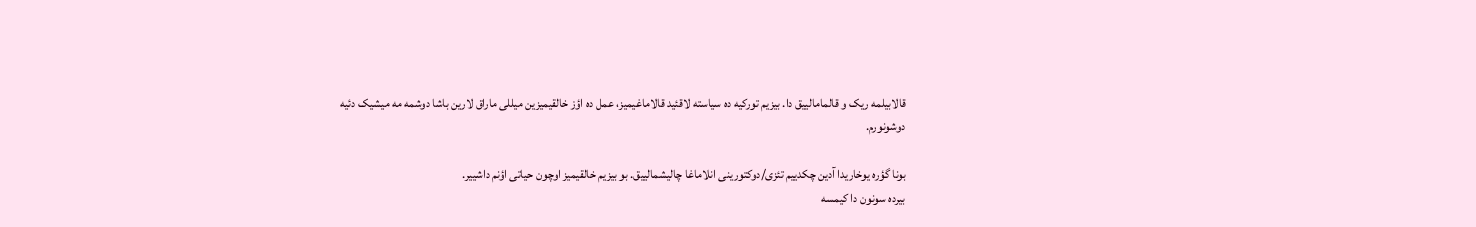قالابیلمه ریک و قالمامالییق دا. بیزیم تورکیه ده سیاسته لاقئید قالاماغیمیز، عمل ده اؤز خالقیمیزین میللی ماراق لارین باشا دوشمه مه میشیک دئیه دوشونورم.

بونا گؤره یوخاریدا آدین چکدییم تئزی/دوکتورینی انلاماغا چالیشمالییق. بو بیزیم خالقیمیز اوچون حیاتی اؤنم داشییر.
بیرده سونون دا کیمسه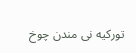تورکیه نی مندن چوخ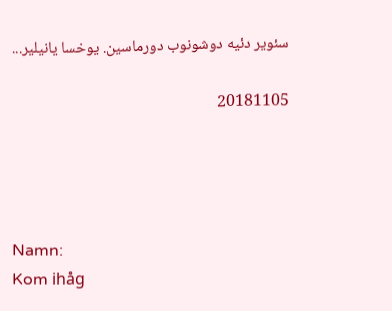سئویر دئیه دوشونوب دورماسین. یوخسا یانیلیر...

20181105




Namn:
Kom ihåg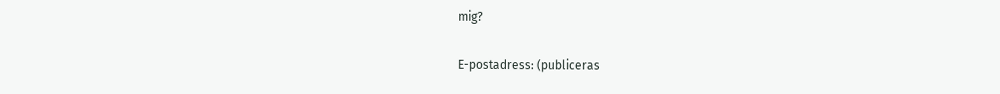mig?

E-postadress: (publiceras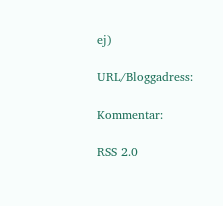ej)

URL/Bloggadress:

Kommentar:

RSS 2.0